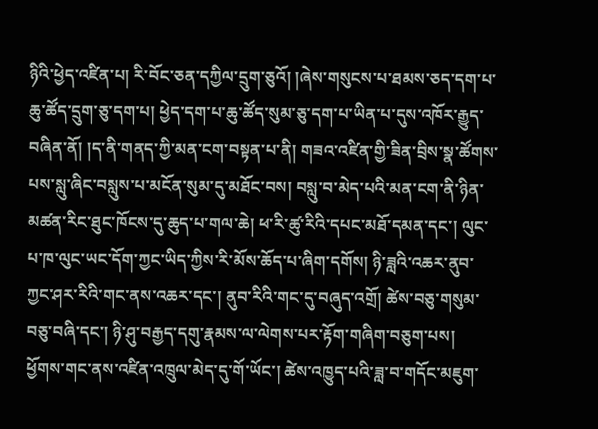ཉིའི་ཕྱེད་འཛིན་པ། རི་བོང་ཅན་དཀྱིལ་དྲུག་ཅུའོ། །ཞེས་གསུངས་པ་ཐམས་ཅད་དག་པ་ཆུ་ཚོད་དྲུག་ཅུ་དག་པ། ཕྱེད་དག་པ་ཆུ་ཚོད་སུམ་ཅུ་དག་པ་ཡིན་པ་དུས་འཁོར་རྒྱུད་བཞིན་ནོ། །ད་ནི་གནད་ཀྱི་མན་ངག་བསྟན་པ་ནི། གཟའ་འཛིན་གྱི་ཟིན་བྲིས་སྣ་ཚོགས་པས་སླུ་ཞིང་བསླུས་པ་མངོན་སུམ་དུ་མཐོང་བས། བསླུ་བ་མེད་པའི་མན་ངག་ནི་ཉིན་མཚན་རིང་ཐུང་ཁོངས་དུ་ཆུད་པ་གལ་ཆེ། ཕ་རི་ཚུ་རིའི་དཔང་མཐོ་དམན་དང་། ལུང་པ་ཁ་ལུང་ཡང་དོག་ཀྱང་ཡིད་ཀྱིས་རི་མོས་ཆོད་པ་ཞིག་དགོས། ཉི་ཟླའི་འཆར་ནུབ་ཀྱང་ཤར་རིའི་གང་ནས་འཆར་དང་། ནུབ་རིའི་གང་དུ་བཞུད་འགྲོ། ཚེས་བཅུ་གསུམ་བཅུ་བཞི་དང་། ཉི་ཤུ་བརྒྱད་དགུ་རྣམས་ལ་ལེགས་པར་རྟོག་གཞིག་བཅུག་པས། ཕྱོགས་གང་ནས་འཛིན་འཁྲུལ་མེད་དུ་གོ་ཡོང་། ཚེས་འཁྱུད་པའི་ཟླ་བ་གདོང་མཇུག་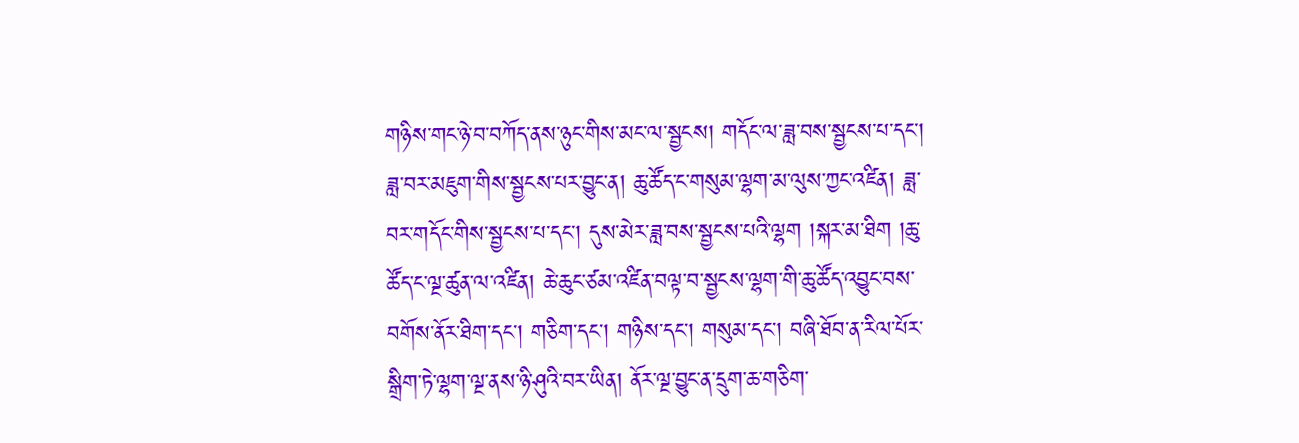གཉིས་གང་ཉེ་བ་བཀོད་ནས་ཉུང་གིས་མང་ལ་སྦྱངས། གདོང་ལ་ཟླ་བས་སྦྱངས་པ་དང་། ཟླ་བར་མཇུག་གིས་སྦྱངས་པར་བྱུང་ན། ཆུ་ཚོད་ང་གསུམ་ལྷག་མ་ལུས་ཀྱང་འཛིན། ཟླ་བར་གདོང་གིས་སྦྱངས་པ་དང་། དུས་མེར་ཟླ་བས་སྦྱངས་པའི་ལྷག །སྐར་མ་ཐིག །ཆུ་ཚོད་ང་ལྔ་ཚུན་ལ་འཛིན། ཆེ་ཆུང་ཙམ་འཛིན་བལྟ་བ་སྦྱངས་ལྷག་གི་ཆུ་ཚོད་འབྱུང་བས་བགོས་ནོར་ཐིག་དང་། གཅིག་དང་། གཉིས་དང་། གསུམ་དང་། བཞི་ཐོབ་ན་རིལ་པོར་སྒྲིག་ཏེ་ལྷག་ལྔ་ནས་ཉི་ཤུའི་བར་ཡིན། ནོར་ལྔ་བྱུང་ན་དྲུག་ཆ་གཅིག་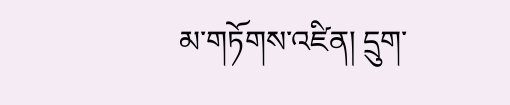མ་གཏོགས་འཛིན། དྲུག་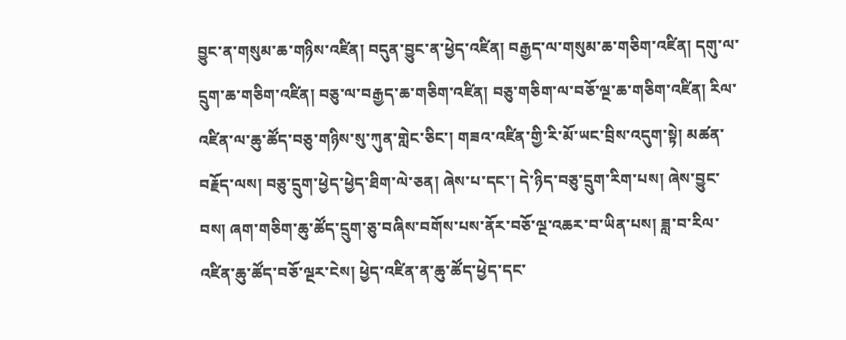བྱུང་ན་གསུམ་ཆ་གཉིས་འཛིན། བདུན་བྱུང་ན་ཕྱེད་འཛིན། བརྒྱད་ལ་གསུམ་ཆ་གཅིག་འཛིན། དགུ་ལ་དྲུག་ཆ་གཅིག་འཛིན། བཅུ་ལ་བརྒྱད་ཆ་གཅིག་འཛིན། བཅུ་གཅིག་ལ་བཅོ་ལྔ་ཆ་གཅིག་འཛིན། རིལ་འཛིན་ལ་ཆུ་ཚོད་བཅུ་གཉིས་སུ་ཀུན་གླེང་ཅིང་། གཟའ་འཛིན་གྱི་རི་མོ་ཡང་བྲིས་འདུག་སྟེ། མཚན་བརྗོད་ལས། བཅུ་དྲུག་ཕྱེད་ཕྱེད་ཐིག་ལེ་ཅན། ཞེས་པ་དང་། དེ་ཉིད་བཅུ་དྲུག་རིག་པས། ཞེས་བྱུང་བས། ཞག་གཅིག་ཆུ་ཚོད་དྲུག་ཅུ་བཞིས་བགོས་པས་ནོར་བཅོ་ལྔ་འཆར་བ་ཡིན་པས། ཟླ་བ་རིལ་འཛིན་ཆུ་ཚོད་བཅོ་ལྔར་ངེས། ཕྱེད་འཛིན་ན་ཆུ་ཚོད་ཕྱེད་དང་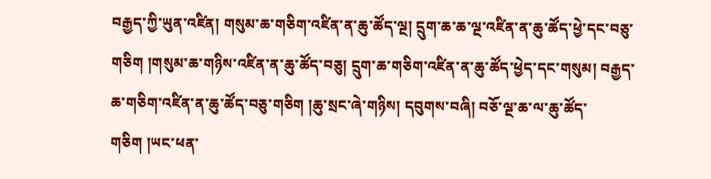བརྒྱད་ཀྱི་ཡུན་འཛིན། གསུམ་ཆ་གཅིག་འཛིན་ན་ཆུ་ཚོད་ལྔ། དྲུག་ཆ་ཆ་ལྔ་འཛིན་ན་ཆུ་ཚོད་ཕྱེ་དང་བཅུ་གཅིག །གསུམ་ཆ་གཉིས་འཛིན་ན་ཆུ་ཚོད་བཅུ། དྲུག་ཆ་གཅིག་འཛིན་ན་ཆུ་ཚོད་ཕྱེད་དང་གསུམ། བརྒྱད་ཆ་གཅིག་འཛིན་ན་ཆུ་ཚོད་བཅུ་གཅིག །ཆུ་སྲང་ཞེ་གཉིས། དབུགས་བཞི། བཅོ་ལྔ་ཆ་ལ་ཆུ་ཚོད་གཅིག །ཡང་ཕན་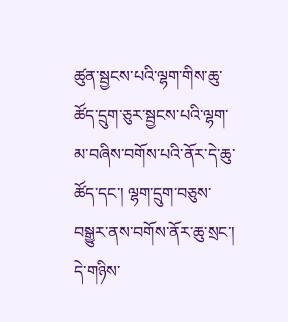ཚུན་སྦྱངས་པའི་ལྷག་གིས་ཆུ་ཚོད་དྲུག་ཅུར་སྦྱངས་པའི་ལྷག་མ་བཞིས་བགོས་པའི་ནོར་དེ་ཆུ་ཚོད་དང་། ལྷག་དྲུག་བཅུས་བསྒྱུར་ནས་བགོས་ནོར་ཆུ་སྲང་། དེ་གཉིས་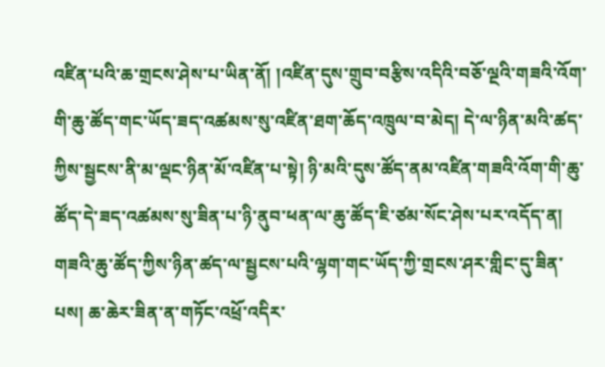འཛིན་པའི་ཆ་གྲངས་ཤེས་པ་ཡིན་ནོ། །འཛིན་དུས་གྲུབ་བརྩིས་འདིའི་བཅོ་ལྔའི་གཟའི་འོག་གི་ཆུ་ཚོད་གང་ཡོད་ཟད་འཚམས་སུ་འཛིན་ཐག་ཆོད་འཁྲུལ་བ་མེད། དེ་ལ་ཉིན་མའི་ཚད་ཀྱིས་སྦྱངས་ནི་མ་ལྡང་ཉིན་མོ་འཛིན་པ་སྟེ། ཉི་མའི་དུས་ཚོད་ནམ་འཛིན་གཟའི་འོག་གི་ཆུ་ཚོད་དེ་ཟད་འཚམས་སུ་ཟིན་པ་ཉི་ནུབ་ཕན་ལ་ཆུ་ཚོད་ཇི་ཙམ་སོང་ཤེས་པར་འདོད་ན། གཟའི་ཆུ་ཚོད་ཀྱིས་ཉིན་ཚད་ལ་སྦྱངས་པའི་ལྷག་གང་ཡོད་ཀྱི་གྲངས་ཤར་གླིང་དུ་ཟིན་པས། ཆ་ཆེར་ཟིན་ན་གཏོང་འཕྲོ་འདིར་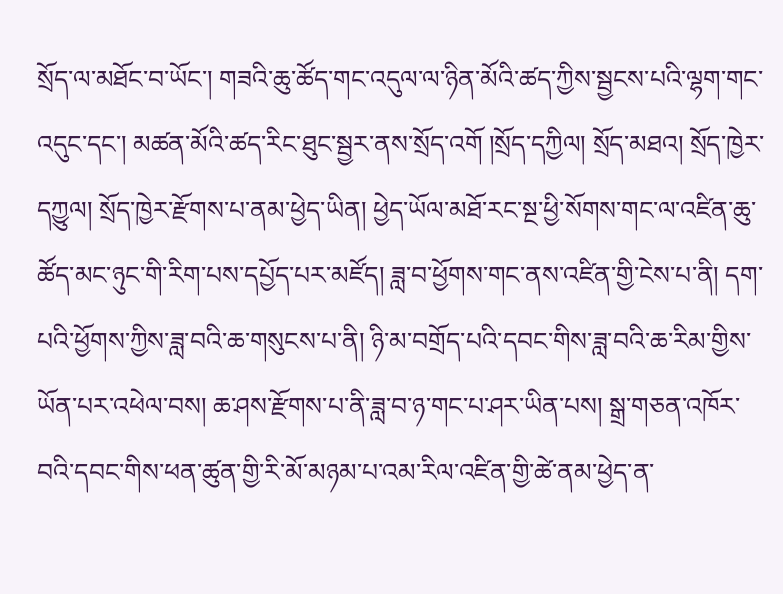སྲོད་ལ་མཐོང་བ་ཡོང་། གཟའི་ཆུ་ཚོད་གང་འདུལ་ལ་ཉིན་མོའི་ཚད་ཀྱིས་སྦྱངས་པའི་ལྷག་གང་འདུང་དང་། མཚན་མོའི་ཚད་རིང་ཐུང་སྦྱར་ནས་སྲོད་འགོ །སྲོད་དཀྱིལ། སྲོད་མཐའ། སྲོད་ཁྱེར་དཀྱུལ། སྲོད་ཁྱེར་རྫོགས་པ་ནམ་ཕྱེད་ཡིན། ཕྱེད་ཡོལ་མཐོ་རང་སྔ་ཕྱི་སོགས་གང་ལ་འཛིན་ཆུ་ཚོད་མང་ཉུང་གི་རིག་པས་དཔྱོད་པར་མཛོད། ཟླ་བ་ཕྱོགས་གང་ནས་འཛིན་གྱི་ངེས་པ་ནི། དག་པའི་ཕྱོགས་ཀྱིས་ཟླ་བའི་ཆ་གསུངས་པ་ནི། ཉི་མ་བགྲོད་པའི་དབང་གིས་ཟླ་བའི་ཆ་རིམ་གྱིས་ཡོན་པར་འཕེལ་བས། ཆ་ཤས་རྫོགས་པ་ནི་ཟླ་བ་ཉ་གང་པ་ཤར་ཡིན་པས། སྒྲ་གཅན་འཁོར་བའི་དབང་གིས་ཕན་ཚུན་གྱི་རི་མོ་མཉམ་པ་འམ་རིལ་འཛིན་གྱི་ཚེ་ནམ་ཕྱེད་ན་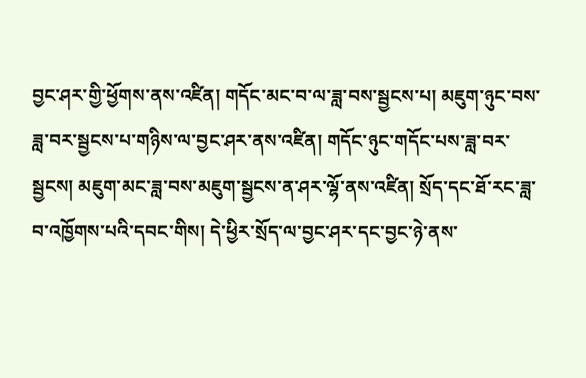བྱང་ཤར་གྱི་ཕྱོགས་ནས་འཛིན། གདོང་མང་བ་ལ་ཟླ་བས་སྦྱངས་པ། མཇུག་ཉུང་བས་ཟླ་བར་སྦྱངས་པ་གཉིས་ལ་བྱང་ཤར་ནས་འཛིན། གདོང་ཉུང་གདོང་པས་ཟླ་བར་སྦྱངས། མཇུག་མང་ཟླ་བས་མཇུག་སྦྱངས་ན་ཤར་ལྷོ་ནས་འཛིན། སྲོད་དང་ཐོ་རང་ཟླ་བ་འཁྱོགས་པའི་དབང་གིས། དེ་ཕྱིར་སྲོད་ལ་བྱང་ཤར་དང་བྱང་ཉེ་ནས་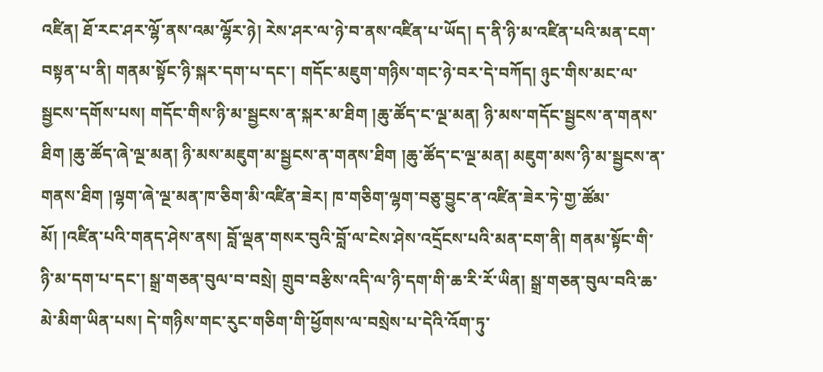འཛིན། ཐོ་རང་ཤར་ལྷོ་ནས་འམ་ལྷོར་ཉེ། རེས་ཤར་ལ་ཉེ་བ་ནས་འཛིན་པ་ཡོད། ད་ནི་ཉི་མ་འཛིན་པའི་མན་ངག་བསྟན་པ་ནི། གནམ་སྟོང་ཉི་སྐར་དག་པ་དང་། གདོང་མཇུག་གཉིས་གང་ཉེ་བར་དེ་བཀོད། ཉུང་གིས་མང་ལ་སྦྱངས་དགོས་པས། གདོང་གིས་ཉི་མ་སྦྱངས་ན་སྐར་མ་ཐིག །ཆུ་ཚོད་ང་ལྔ་མན། ཉི་མས་གདོང་སྦྱངས་ན་གནས་ཐིག །ཆུ་ཚོད་ཞེ་ལྔ་མན། ཉི་མས་མཇུག་མ་སྦྱངས་ན་གནས་ཐིག །ཆུ་ཚོད་ང་ལྔ་མན། མཇུག་མས་ཉི་མ་སྦྱངས་ན་གནས་ཐིག །ལྷག་ཞེ་ལྔ་མན་ཁ་ཅིག་མི་འཛིན་ཟེར། ཁ་གཅིག་ལྷག་བཅུ་བྱུང་ན་འཛིན་ཟེར་ཏེ་གྱ་ཚོམ་མོ། །འཛིན་པའི་གནད་ཤེས་ནས། བློ་ལྡན་གསར་བུའི་བློ་ལ་ངེས་ཤེས་འདྲོངས་པའི་མན་ངག་ནི། གནམ་སྟོང་གི་ཉི་མ་དག་པ་དང་། སྒྲ་གཅན་བུལ་བ་བསྲེ། གྲུབ་བརྩིས་འདི་ལ་ཉི་དག་གི་ཆ་རི་རོ་ཡིན། སྒྲ་གཅན་བུལ་བའི་ཆ་མེ་མིག་ཡིན་པས། དེ་གཉིས་གང་རུང་གཅིག་གི་ཕྱོགས་ལ་བསྲེས་པ་དེའི་འོག་ཏུ་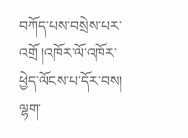བཀོད་པས་བསྲེས་པར་འགྲོ །འཁོར་ལོ་འཁོར་ཕྱེད་ལོངས་པ་དོར་བས། ལྷག་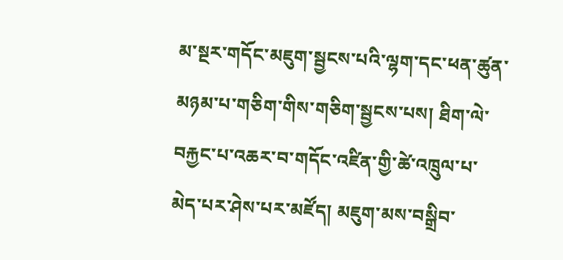མ་སྔར་གདོང་མཇུག་སྦྱངས་པའི་ལྷག་དང་ཕན་ཚུན་མཉམ་པ་གཅིག་གིས་གཅིག་སྦྱངས་པས། ཐིག་ལེ་བརྐྱང་པ་འཆར་བ་གདོང་འཛིན་གྱི་ཚེ་འཁྲུལ་པ་མེད་པར་ཤེས་པར་མཛོད། མཇུག་མས་བསྒྲིབ་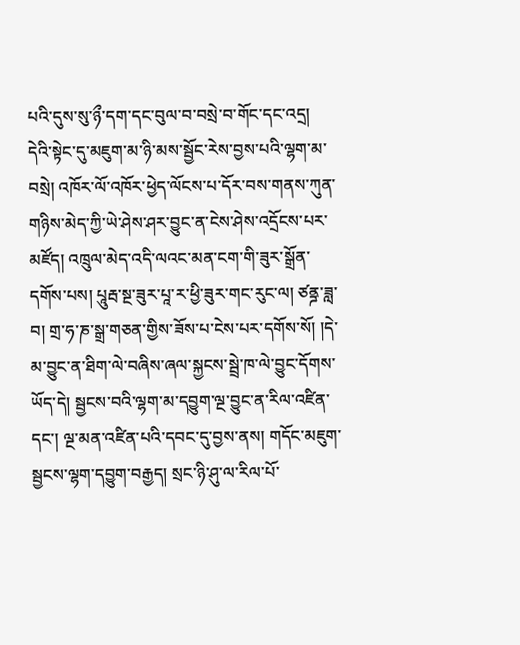པའི་དུས་སུ་ཉྀ་དག་དང་བུལ་བ་བསྲེ་བ་གོང་དང་འདྲ། དེའི་སྟེང་དུ་མཇུག་མ་ཉི་མས་སྦྱོང་རེས་བྱས་པའི་ལྷག་མ་བསྲེ། འཁོར་ལོ་འཁོར་ཕྱེད་ལོངས་པ་དོར་བས་གནས་ཀུན་གཉིས་མེད་ཀྱི་ཡེ་ཤེས་ཤར་བྱུང་ན་ངེས་ཤེས་འདྲོངས་པར་མཛོད། འཁྲུལ་མེད་འདི་ལའང་མན་ངག་གི་ཟུར་སྒྲོན་དགོས་པས། པཱུརྦ་སྔ་ཟུར་པཱ་ར་ཕྱི་ཟུར་གང་རུང་ལ། ཙནྜ་ཟླ་བ། གྲ་ཧ་ཎ་སྒྲ་གཅན་གྱིས་ཟོས་པ་ངེས་པར་དགོས་སོ། །དེ་མ་བྱུང་ན་ཐིག་ལེ་བཞིས་ཞལ་སྐྱངས་སྦྲེ་ཁ་ལེ་བྱུང་དོགས་ཡོད་དེ། སྦྱངས་བའི་ལྷག་མ་དབྱུག་ལྔ་བྱུང་ན་རིལ་འཛིན་དང་། ལྔ་མན་འཛིན་པའི་དབང་དུ་བྱས་ནས། གདོང་མཇུག་སྦྱངས་ལྷག་དབྱུག་བརྒྱད། སྲང་ཉི་ཤུ་ལ་རིལ་པོ་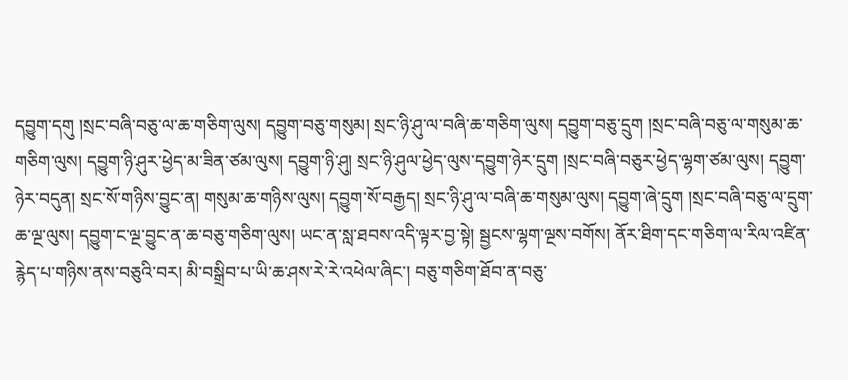དབྱུག་དགུ །སྲང་བཞི་བཅུ་ལ་ཆ་གཅིག་ལུས། དབྱུག་བཅུ་གསུམ། སྲང་ཉི་ཤུ་ལ་བཞི་ཆ་གཅིག་ལུས། དབྱུག་བཅུ་དྲུག །སྲང་བཞི་བཅུ་ལ་གསུམ་ཆ་གཅིག་ལུས། དབྱུག་ཉི་ཤུར་ཕྱེད་མ་ཟིན་ཙམ་ལུས། དབྱུག་ཉི་ཤུ། སྲང་ཉི་ཤུལ་ཕྱེད་ལུས་དབྱུག་ཉེར་དྲུག །སྲང་བཞི་བཅུར་ཕྱེད་ལྷག་ཙམ་ལུས། དབྱུག་ཉེར་བདུན། སྲང་སོ་གཉིས་བྱུང་ན། གསུམ་ཆ་གཉིས་ལུས། དབྱུག་སོ་བརྒྱད། སྲང་ཉི་ཤུ་ལ་བཞི་ཆ་གསུམ་ལུས། དབྱུག་ཞེ་དྲུག །སྲང་བཞི་བཅུ་ལ་དྲུག་ཆ་ལྔ་ལུས། དབྱུག་ང་ལྔ་བྱུང་ན་ཆ་བཅུ་གཅིག་ལུས། ཡང་ན་སླ་ཐབས་འདི་ལྟར་བྱ་སྟེ། སྦྱངས་ལྷག་ལྔས་བགོས། ནོར་ཐིག་དང་གཅིག་ལ་རིལ་འཛིན་རྙེད་པ་གཉིས་ནས་བཅུའི་བར། མི་བསྒྲིབ་པ་ཡི་ཆ་ཤས་རེ་རེ་འཕེལ་ཞིང་། བཅུ་གཅིག་ཐོབ་ན་བཅུ་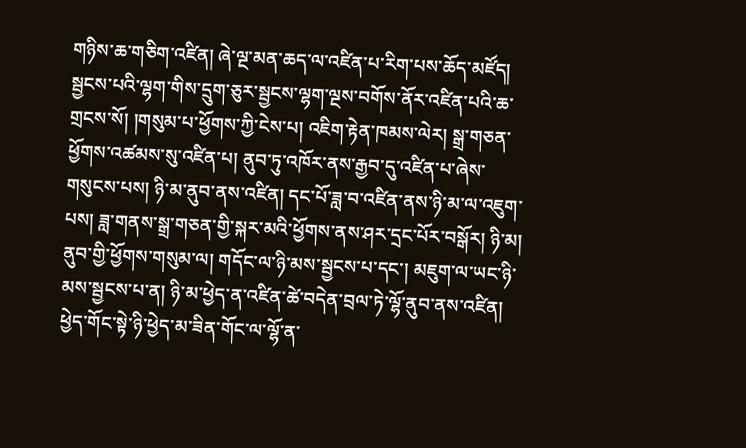གཉིས་ཆ་གཅིག་འཛིན། ཞེ་ལྔ་མན་ཆད་ལ་འཛིན་པ་རིག་པས་ཆོད་མཛོད། སྦྱངས་པའི་ལྷག་གིས་དྲུག་ཅུར་སྦྱངས་ལྷག་ལྔས་བགོས་ནོར་འཛིན་པའི་ཆ་གྲངས་སོ། །གསུམ་པ་ཕྱོགས་ཀྱི་ངེས་པ། འཇིག་རྟེན་ཁམས་ལེར། སྒྲ་གཅན་ཕྱོགས་འཚམས་སུ་འཛིན་པ། ནུབ་ཏུ་འཁོར་ནས་རྒྱབ་དུ་འཛིན་པ་ཞེས་གསུངས་པས། ཉི་མ་ནུབ་ནས་འཛིན། དང་པོ་ཟླ་བ་འཛིན་ནས་ཉི་མ་ལ་འཇུག་པས། ཟླ་གནས་སྒྲ་གཅན་གྱི་སྐར་མའི་ཕྱོགས་ནས་ཤར་དྲང་པོར་བསྒོར། ཉི་མ། ནུབ་གྱི་ཕྱོགས་གསུམ་ལ། གདོང་ལ་ཉི་མས་སྦྱངས་པ་དང་། མཇུག་ལ་ཡང་ཉི་མས་སྦྱངས་པ་ན། ཉི་མ་ཕྱེད་ན་འཛིན་ཚེ་བདེན་བྲལ་ཏེ་ལྷོ་ནུབ་ནས་འཛིན། ཕྱེད་གོང་སྟེ་ཉི་ཕྱེད་མ་ཟིན་གོང་ལ་ལྷོ་ན་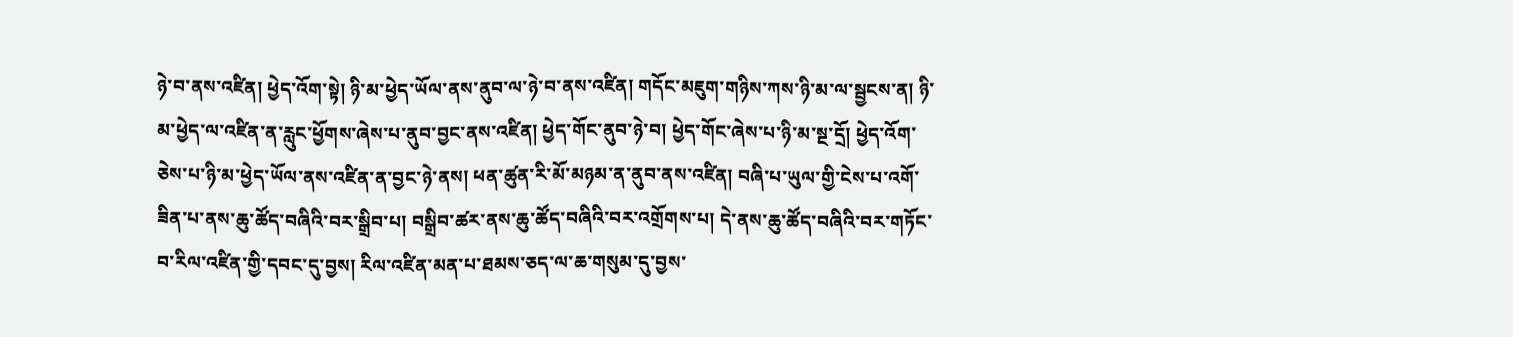ཉེ་བ་ནས་འཛིན། ཕྱེད་འོག་སྟེ། ཉི་མ་ཕྱེད་ཡོལ་ནས་ནུབ་ལ་ཉེ་བ་ནས་འཛིན། གདོང་མཇུག་གཉིས་ཀས་ཉི་མ་ལ་སྦྱངས་ན། ཉི་མ་ཕྱེད་ལ་འཛིན་ན་རླུང་ཕྱོགས་ཞེས་པ་ནུབ་བྱང་ནས་འཛིན། ཕྱེད་གོང་ནུབ་ཉེ་བ། ཕྱེད་གོང་ཞེས་པ་ཉི་མ་སྔ་དྲོ། ཕྱེད་འོག་ཅེས་པ་ཉི་མ་ཕྱེད་ཡོལ་ནས་འཛིན་ན་བྱང་ཉེ་ནས། ཕན་ཚུན་རི་མོ་མཉམ་ན་ནུབ་ནས་འཛིན། བཞི་པ་ཡུལ་གྱི་ངེས་པ་འགོ་ཟིན་པ་ནས་ཆུ་ཚོད་བཞིའི་བར་སྒྲིབ་པ། བསྒྲིབ་ཚར་ནས་ཆུ་ཚོད་བཞིའི་བར་འགྲོགས་པ། དེ་ནས་ཆུ་ཚོད་བཞིའི་བར་གཏོང་བ་རིལ་འཛིན་གྱི་དབང་དུ་བྱས། རིལ་འཛིན་མན་པ་ཐམས་ཅད་ལ་ཆ་གསུམ་དུ་བྱས་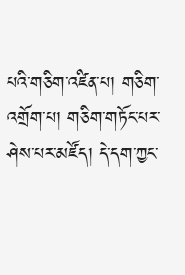པའི་གཅིག་འཛིན་པ། གཅིག་འགྲོག་པ། གཅིག་གཏོང་པར་ཤེས་པར་མཛོད། དེ་དག་ཀྱང་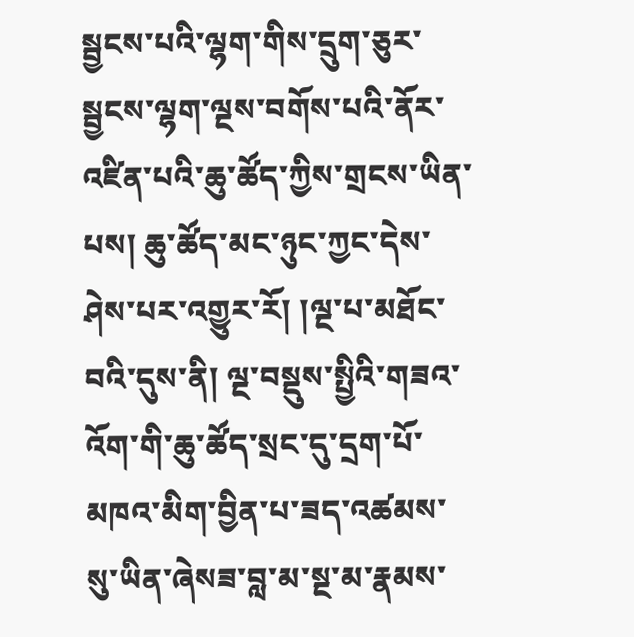སྦྱངས་པའི་ལྷག་གིས་དྲུག་ཅུར་སྦྱངས་ལྷག་ལྔས་བགོས་པའི་ནོར་འཛིན་པའི་ཆུ་ཚོད་ཀྱིས་གྲངས་ཡིན་པས། ཆུ་ཚོད་མང་ཉུང་ཀྱང་དེས་ཤེས་པར་འགྱུར་རོ། །ལྔ་པ་མཐོང་བའི་དུས་ནི། ལྔ་བསྡུས་སྤྱིའི་གཟའ་འོག་གི་ཆུ་ཚོད་སྲང་དུ་དྲག་པོ་མཁའ་མིག་བྱིན་པ་ཟད་འཚམས་སུ་ཡིན་ཞེསཟ་བླ་མ་སྔ་མ་རྣམས་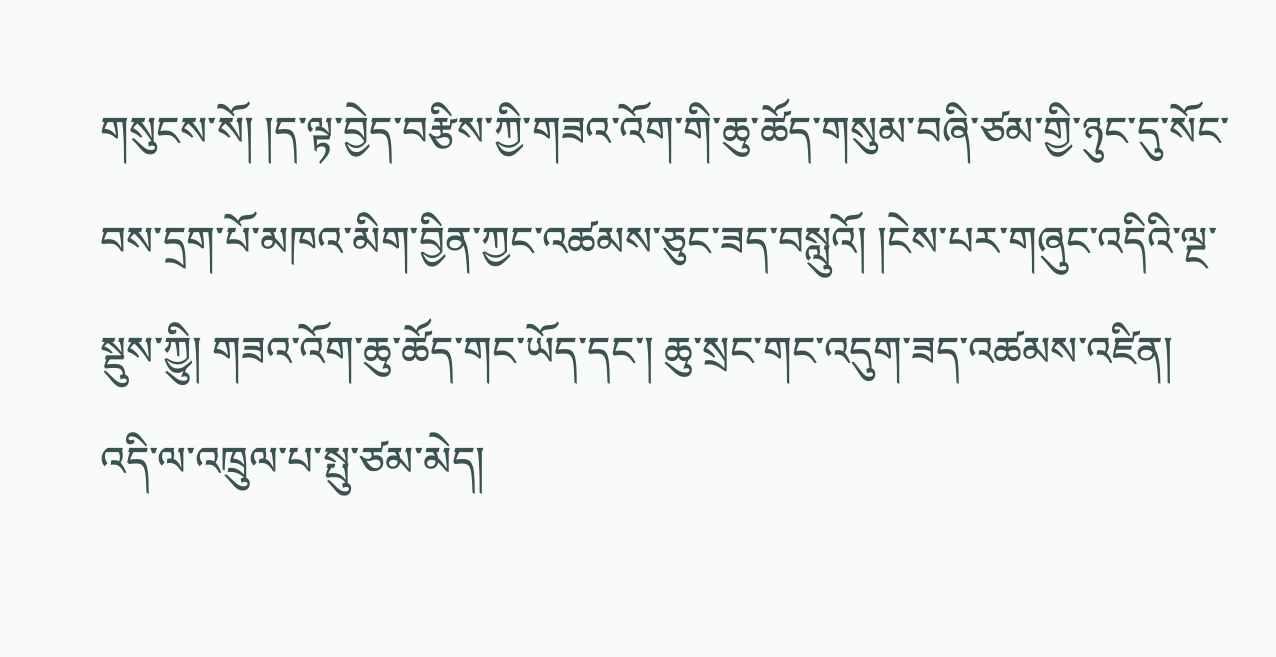གསུངས་སོ། །ད་ལྟ་བྱེད་བརྩིས་ཀྱི་གཟའ་འོག་གི་ཆུ་ཚོད་གསུམ་བཞི་ཙམ་གྱི་ཉུང་དུ་སོང་བས་དྲག་པོ་མཁའ་མིག་བྱིན་ཀྱང་འཚམས་ཅུང་ཟད་བསླུའོ། །ངེས་པར་གཞུང་འདིའི་ལྔ་སྡུས་ཀྱིུ། གཟའ་འོག་ཆུ་ཚོད་གང་ཡོད་དང་། ཆུ་སྲང་གང་འདུག་ཟད་འཚམས་འཛིན། འདི་ལ་འཁྲུལ་པ་སྤུ་ཙམ་མེད།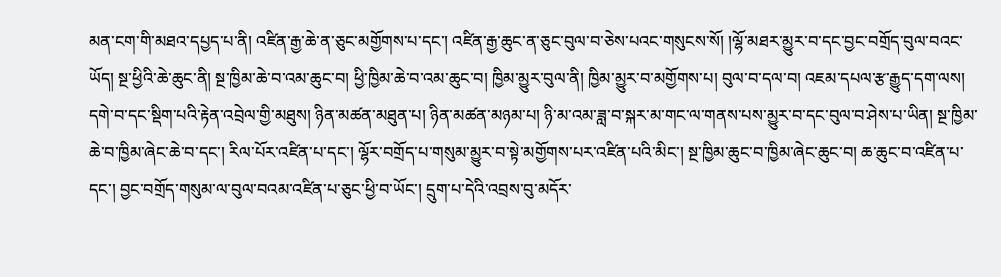མན་ངག་གི་མཐའ་དཔྱད་པ་ནི། འཛིན་རྒྱ་ཆེ་ན་ཅུང་མགྱོགས་པ་དང་། འཛིན་རྒྱ་ཆུང་ན་ཅུང་བུལ་བ་ཅེས་པའང་གསུངས་སོ། །ལྷོ་མཐར་མྱུར་བ་དང་བྱང་བགྲོད་བུལ་བའང་ཡོད། སྔ་ཕྱིའི་ཆེ་ཆུང་ནི། སྔ་ཁྱིམ་ཆེ་བ་འམ་ཆུང་བ། ཕྱི་ཁྱིམ་ཆེ་བ་འམ་ཆུང་བ། ཁྱིམ་མྱུར་བུལ་ནི། ཁྱིམ་མྱུར་བ་མགྱོགས་པ། བུལ་བ་དལ་བ། འཇམ་དཔལ་རྩ་རྒྱུད་དག་ལས། དགེ་བ་དང་སྡིག་པའི་རྟེན་འབྲེལ་གྱི་མཐུས། ཉིན་མཚན་མཐུན་པ། ཉིན་མཚན་མཉམ་པ། ཉི་མ་འམ་ཟླ་བ་སྐར་མ་གང་ལ་གནས་པས་མྱུར་བ་དང་བུལ་བ་ཤེས་པ་ཡིན། སྔ་ཁྱིམ་ཆེ་བ་ཁྱིམ་ཞེང་ཆེ་བ་དང་། རིལ་པོར་འཛིན་པ་དང་། ལྷོར་བགྲོད་པ་གསུམ་མྱུར་བ་སྟེ་མགྱོགས་པར་འཛིན་པའི་མིང་། སྔ་ཁྱིམ་ཆུང་བ་ཁྱིམ་ཞེང་ཆུང་བ། ཆ་ཆུང་བ་འཛིན་པ་དང་། བྱང་བགྲོད་གསུམ་ལ་བུལ་བའམ་འཛིན་པ་ཅུང་ཕྱི་བ་ཡོང་། དྲུག་པ་དེའི་འབྲས་བུ་མདོར་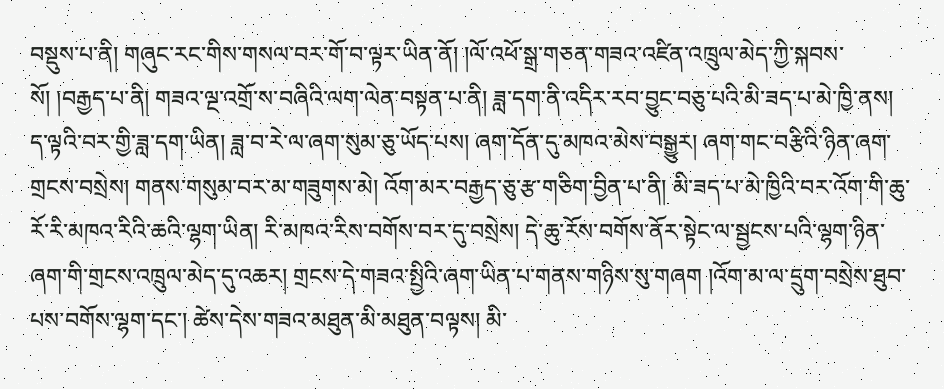བསྡུས་པ་ནི། གཞུང་རང་གིས་གསལ་བར་གོ་བ་ལྟར་ཡིན་ནོ། །ལོ་འཕོ་སྒྲ་གཅན་གཟའ་འཛིན་འཁྲུལ་མེད་ཀྱི་སྐབས་སོ། །བརྒྱད་པ་ནི། གཟའ་ལྔ་འགྲོ་ས་བཞིའི་ལག་ལེན་བསྟན་པ་ནི། ཟླ་དག་ནི་འདིར་རབ་བྱུང་བཅུ་པའི་མི་ཟད་པ་མེ་ཁྱི་ནས། ད་ལྟའི་བར་གྱི་ཟླ་དག་ཡིན། ཟླ་བ་རེ་ལ་ཞག་སུམ་ཅུ་ཡོད་པས། ཞག་དོན་དུ་མཁའ་མེས་བསྒྱུར། ཞག་གང་བརྩིའི་ཉིན་ཞག་གྲངས་བསྲེས། གནས་གསུམ་བར་མ་གཟུགས་མེ། འོག་མར་བརྒྱད་ཅུ་རྩ་གཅིག་བྱིན་པ་ནི། མི་ཟད་པ་མེ་ཁྱིའི་བར་འོག་གི་ཆུ་རོ་རི་མཁའ་རིའི་ཆའི་ལྷག་ཡིན། རི་མཁའ་རིས་བགོས་བར་དུ་བསྲེས། དེ་ཆུ་རོས་བགོས་ནོར་སྟེང་ལ་སྦྱངས་པའི་ལྷག་ཉིན་ཞག་གི་གྲངས་འཁྲུལ་མེད་དུ་འཆར། གྲངས་དེ་གཟའ་སྤྱིའི་ཞག་ཡིན་པ་གནས་གཉིས་སུ་གཞག །འོག་མ་ལ་དྲུག་བསྲེས་ཐུབ་པས་བགོས་ལྷག་དང་། ཚེས་དེས་གཟའ་མཐུན་མི་མཐུན་བལྟས། མི་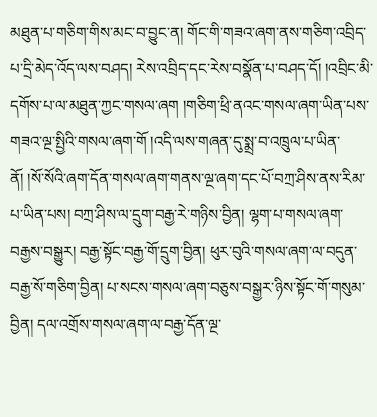མཐུན་པ་གཅིག་གིས་མང་བ་བྱུང་ན། གོང་གི་གཟའ་ཞག་ནས་གཅིག་འབྲིད་པ་དྲི་མེད་འོད་ལས་བཤད། རེས་འབྲིད་དང་རེས་བསྣོན་པ་བཤད་དོ། །འབྲིང་མི་དགོས་པ་ལ་མཐུན་ཀྱང་གསལ་ཞག །གཅིག་ཕྲི་ནའང་གསལ་ཞག་ཡིན་པས་གཟའ་ལྔ་སྤྱིའི་གསལ་ཞག་གོ །འདི་ལས་གཞན་དུ་སྨྲ་བ་འཁྲུལ་པ་ཡིན་ནོ། །སོ་སོའི་ཞག་དོན་གསལ་ཞག་གནས་ལྔ་ཞག་དང་པོ་བཀྲ་ཤིས་ནས་རིམ་པ་ཡིན་པས། བཀྲ་ཤིས་ལ་དྲུག་བརྒྱ་རེ་གཉིས་བྱིན། ལྷག་པ་གསལ་ཞག་བརྒྱས་བསྒྱུར། བརྒྱ་སྟོང་བརྒྱ་གོ་དྲུག་བྱིན། ཕུར་བུའི་གསལ་ཞག་ལ་བདུན་བརྒྱ་སོ་གཅིག་བྱིན། པ་སངས་གསལ་ཞག་བཅུས་བསྒྱར་ཉིས་སྟོང་གོ་གསུམ་བྱིན། དལ་འགྲོས་གསལ་ཞག་ལ་བརྒྱ་དོན་ལྔ་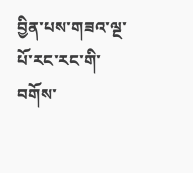བྱིན་པས་གཟའ་ལྔ་པོ་རང་རང་གི་བགོས་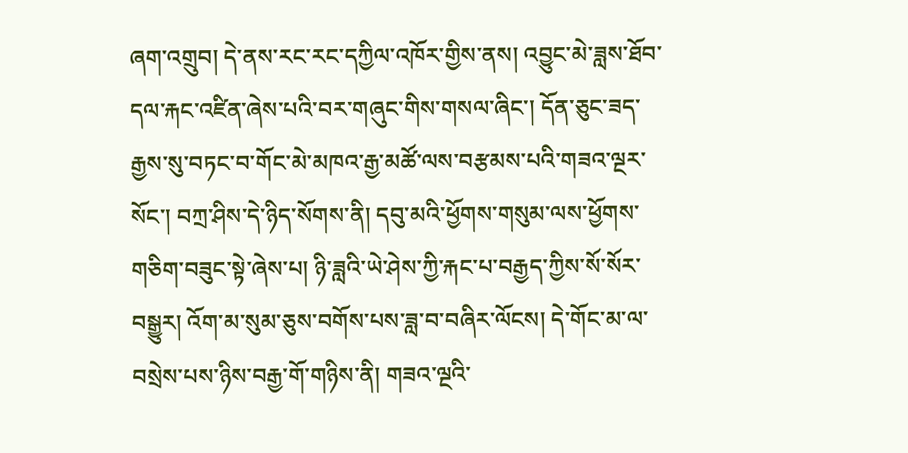ཞག་འགྲུབ། དེ་ནས་རང་རང་དཀྱིལ་འཁོར་གྱིས་ནས། འབྱུང་མེ་ཟླས་ཐོབ་དལ་རྐང་འཛིན་ཞེས་པའི་བར་གཞུང་གིས་གསལ་ཞིང་། དོན་ཅུང་ཟད་རྒྱས་སུ་བཏང་བ་གོང་མེ་མཁའ་རྒྱ་མཚོ་ལས་བརྩམས་པའི་གཟའ་ལྔར་སོང་། བཀྲ་ཤིས་དེ་ཉིད་སོགས་ནི། དབུ་མའི་ཕྱོགས་གསུམ་ལས་ཕྱོགས་གཅིག་བཟུང་སྟེ་ཞེས་པ། ཉི་ཟླའི་ཡེ་ཤེས་ཀྱི་རྐང་པ་བརྒྱད་ཀྱིས་སོ་སོར་བསྒྱུར། འོག་མ་སུམ་ཅུས་བགོས་པས་ཟླ་བ་བཞིར་ལོངས། དེ་གོང་མ་ལ་བསྲེས་པས་ཉིས་བརྒྱ་གོ་གཉིས་ནི། གཟའ་ལྔའི་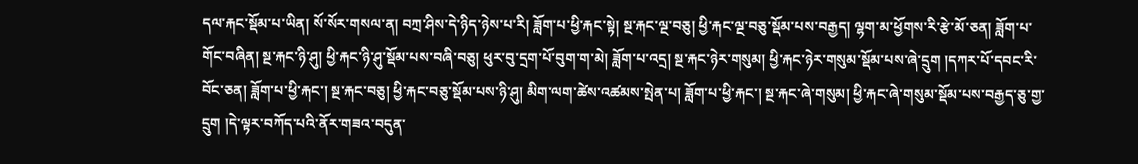དལ་རྐང་སྡོམ་པ་ཡིན། སོ་སོར་གསལ་ན། བཀྲ་ཤིས་དེ་ཉིད་ཉེས་པ་རི། ཟློག་པ་ཕྱི་རྐང་སྟེ། སྔ་རྐང་ལྔ་བཅུ། ཕྱི་རྐང་ལྔ་བཅུ་སྡོམ་པས་བརྒྱད། ལྷག་མ་ཕྱོགས་རི་རྩེ་མོ་ཅན། ཟློག་པ་གོང་བཞིན། སྔ་རྐང་ཉི་ཤུ། ཕྱི་རྐང་ཉི་ཤུ་སྡོམ་པས་བཞི་བཅུ། ཕུར་བུ་དྲག་པོ་བུག་ག་མེ། ཟློག་པ་འདྲ། སྔ་རྐང་ཉེར་གསུམ། ཕྱི་རྐང་ཉེར་གསུམ་སྡོམ་པས་ཞེ་དྲུག །དཀར་པོ་དབང་རི་བོང་ཅན། ཟློག་པ་ཕྱི་རྐང་། སྔ་རྐང་བཅུ། ཕྱི་རྐང་བཅུ་སྡོམ་པས་ཉི་ཤུ། མིག་ལག་ཚེས་འཚམས་སྤེན་པ། ཟློག་པ་ཕྱི་རྐང་། སྔ་རྐང་ཞེ་གསུམ། ཕྱི་རྐང་ཞེ་གསུམ་སྡོམ་པས་བརྒྱད་ཅུ་གྱ་དྲུག །དེ་ལྟར་བཀོད་པའི་ནོར་གཟའ་བདུན་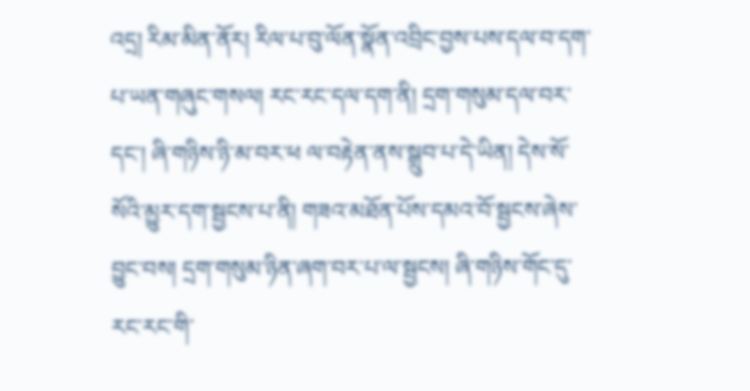འདྲ། རིམ་མིན་ནོར། རིལ་པ་བུ་ལོན་སྣོན་འབྲིང་བྱས་པས་དལ་བ་དག་པ་ཡན་གཞུང་གསལ། རང་རང་དལ་དག་ནི། དྲག་གསུམ་དལ་བར་དང་། ཞི་གཉིས་ཉི་མ་བར་ཕ ལ་བརྟེན་ནས་སྒྲུབ་པ་དེ་ཡིན། དེས་སོ་སོའི་མྱུར་དག་སྦྱངས་པ་ནི། གཟའ་མཐོན་པོས་དམའ་བོ་སྦྱངས་ཞེས་བྱུང་བས། དྲག་གསུམ་ཉིན་ཞག་བར་པ་ལ་སྦྱངས། ཞི་གཉིས་གོང་དུ་རང་རང་གི་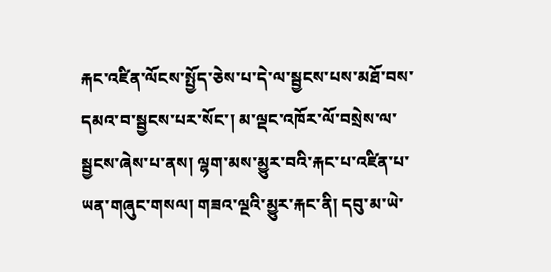རྐང་འཛིན་ལོངས་སྤྱོད་ཅེས་པ་དེ་ལ་སྦྱངས་པས་མཐོ་བས་དམའ་བ་སྦྱངས་པར་སོང་། མ་ལྡང་འཁོར་ལོ་བསྲེས་ལ་སྦྱངས་ཞེས་པ་ནས། ལྷག་མས་མྱུར་བའི་རྐང་པ་འཛིན་པ་ཡན་གཞུང་གསལ། གཟའ་ལྔའི་མྱུར་རྐང་ནི། དབུ་མ་ཡེ་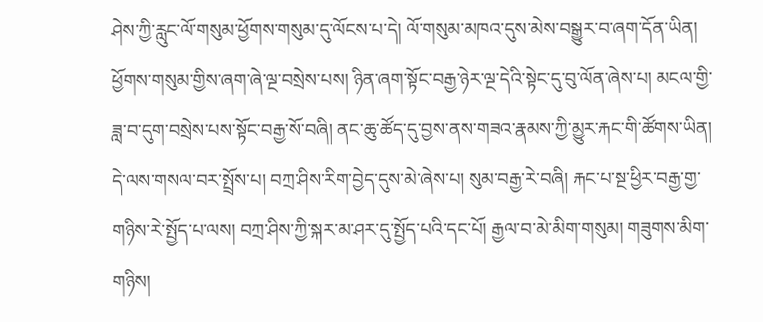ཤེས་ཀྱི་རླུང་ལོ་གསུམ་ཕྱོགས་གསུམ་དུ་ལོངས་པ་དེ། ལོ་གསུམ་མཁའ་དུས་མེས་བསྒྱུར་བ་ཞག་དོན་ཡིན། ཕྱོགས་གསུམ་གྱིས་ཞག་ཞེ་ལྔ་བསྲེས་པས། ཉིན་ཞག་སྟོང་བརྒྱ་ཉེར་ལྔ་དེའི་སྟེང་དུ་བུ་ལོན་ཞེས་པ། མངལ་གྱི་ཟླ་བ་དུག་བསྲེས་པས་སྟོང་བརྒྱ་སོ་བཞི། ནང་ཆུ་ཚོད་དུ་བྱས་ནས་གཟའ་རྣམས་ཀྱི་མྱུར་རྐང་གི་ཚོགས་ཡིན། དེ་ལས་གསལ་བར་སྤྲོས་པ། བཀྲ་ཤིས་རིག་བྱེད་དུས་མེ་ཞེས་པ། སུམ་བརྒྱ་རེ་བཞི། རྐང་པ་སྔ་ཕྱིར་བརྒྱ་གྱ་གཉིས་རེ་སྤྱོད་པ་ལས། བཀྲ་ཤིས་ཀྱི་སྐར་མ་ཤར་དུ་སྤྱོད་པའི་དང་པོ། རྒྱལ་བ་མེ་མིག་གསུམ། གཟུགས་མིག་གཉིས།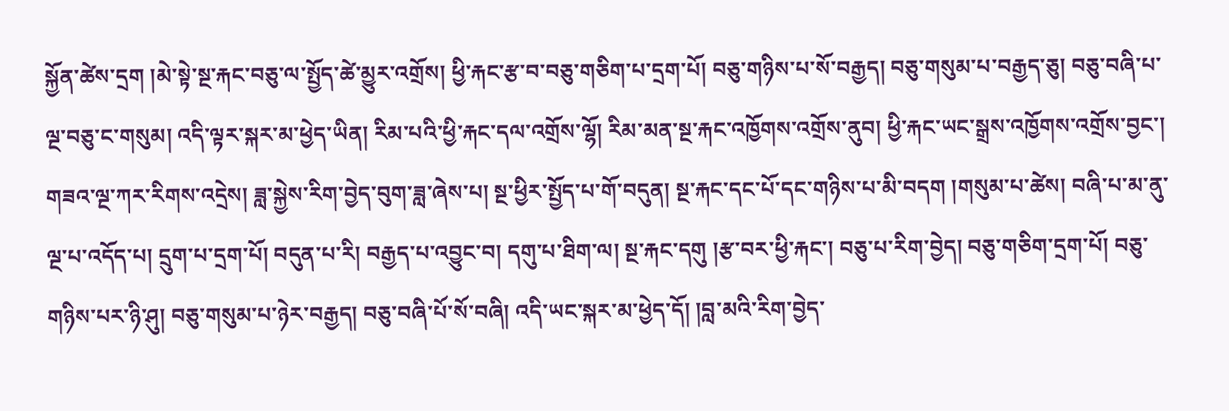སྐྱོན་ཚེས་དྲག །མེ་སྟེ་སྔ་རྐང་བཅུ་ལ་སྤྱོད་ཚེ་མྱུར་འགྲོས། ཕྱི་རྐང་རྩ་བ་བཅུ་གཅིག་པ་དྲག་པོ། བཅུ་གཉིས་པ་སོ་བརྒྱད། བཅུ་གསུམ་པ་བརྒྱད་ཅུ། བཅུ་བཞི་པ་ལྔ་བཅུ་ང་གསུམ། འདི་ལྟར་སྐར་མ་ཕྱེད་ཡིན། རིམ་པའི་ཕྱི་རྐང་དལ་འགྲོས་ལྷོ། རིམ་མན་སྔ་རྐང་འཁྱོགས་འགྲོས་ནུབ། ཕྱི་རྐང་ཡང་སྒྲས་འཁྱོགས་འགྲོས་བྱང་། གཟའ་ལྔ་ཀར་རིགས་འདྲེས། ཟླ་སྐྱེས་རིག་བྱེད་བུག་ཟླ་ཞེས་པ། སྔ་ཕྱིར་སྤྱོད་པ་གོ་བདུན། སྔ་རྐང་དང་པོ་དང་གཉིས་པ་མི་བདག །གསུམ་པ་ཚེས། བཞི་པ་མ་ནུ་ལྔ་པ་འདོད་པ། དྲུག་པ་དྲག་པོ། བདུན་པ་རི། བརྒྱད་པ་འབྱུང་བ། དགུ་པ་ཐིག་ལ། སྔ་རྐང་དགུ །རྩ་བར་ཕྱི་རྐང་། བཅུ་པ་རིག་བྱེད། བཅུ་གཅིག་དྲག་པོ། བཅུ་གཉིས་པར་ཉི་ཤུ། བཅུ་གསུམ་པ་ཉེར་བརྒྱད། བཅུ་བཞི་པོ་སོ་བཞི། འདི་ཡང་སྐར་མ་ཕྱེད་དོ། །བླ་མའི་རིག་བྱེད་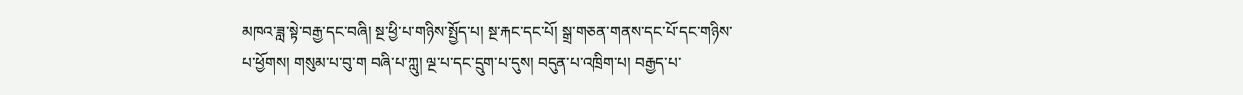མཁའ་ཟླ་སྟེ་བརྒྱ་དང་བཞི། སྔ་ཕྱི་པ་གཉིས་སྤྱོད་པ། སྔ་རྐང་དང་པོ། སྒྲ་གཅན་གནས་དང་པོ་དང་གཉིས་པ་ཕྱོགས། གསུམ་པ་བུ་ག བཞི་པ་ཀླུ། ལྔ་པ་དང་དྲུག་པ་དུས། བདུན་པ་འཁྲིག་པ། བརྒྱད་པ་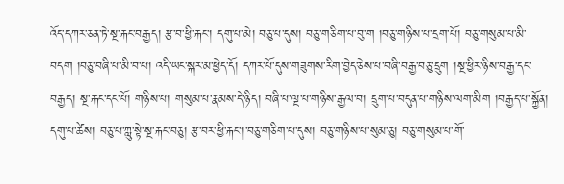འོད་དཀར་ཅན་ཏེ་སྔ་རྐང་བརྒྱད། རྩ་བ་ཕྱི་རྐང་། དགུ་པ་མེ། བཅུ་པ་དུས། བཅུ་གཅིག་པ་བུ་ག །བཅུ་གཉིས་པ་དྲག་པོ། བཅུ་གསུམ་པ་མི་བདག །བཅུ་བཞི་པ་མི་བ་པ། འདི་ཡང་སྐར་མ་ཕྱེད་དོ། དཀར་པོ་དུས་གཟུགས་རིག་བྱེད་ཅེས་པ་བཞི་བརྒྱ་བཅུ་དྲུག །སྔ་ཕྱིར་ཉིས་བརྒྱ་དང་བརྒྱད། སྔ་རྐང་དང་པོ། གཉིས་པ། གསུམ་པ་རྣམས་དེ་ཉིད། བཞི་པ་ལྔ་པ་གཉིས་རྒྱལ་བ། དྲུག་པ་བདུན་པ་གཉིས་ལག་མིག །བརྒྱད་པ་སྐྱོན། དགུ་པ་ཚེས། བཅུ་པ་ཀླུ་སྟེ་སྔ་རྐང་བཅུ། རྩ་བར་ཕྱི་རྐང་།་བཅུ་གཅིག་པ་དུས། བཅུ་གཉིས་པ་སུམ་ཅུ། བཅུ་གསུམ་པ་གོ་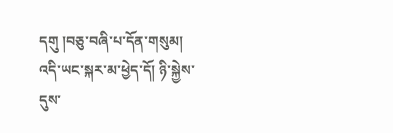དགུ །བཅུ་བཞི་པ་དོན་གསུམ། འདི་ཡང་སྐར་མ་ཕྱེད་དོ། ཉི་སྐྱེས་དུས་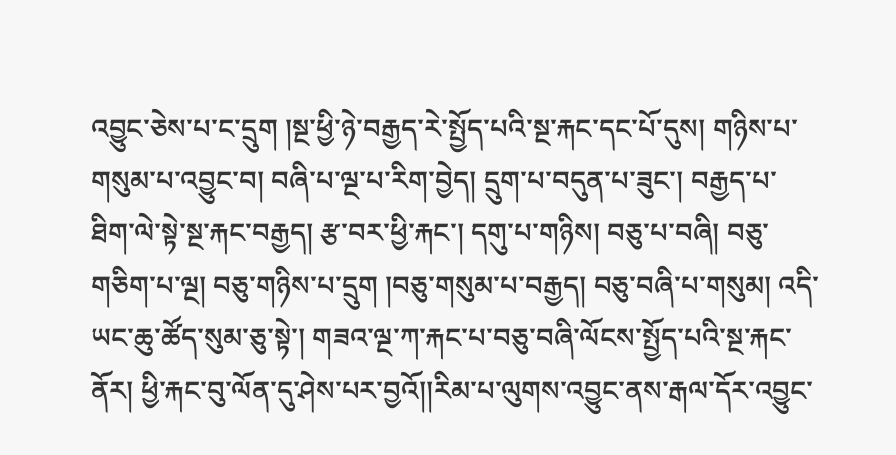འབྱུང་ཅེས་པ་ང་དྲུག །སྔ་ཕྱི་ཉེ་བརྒྱད་རེ་སྤྱོད་པའི་སྔ་རྐང་དང་པོ་དུས། གཉིས་པ་གསུམ་པ་འབྱུང་བ། བཞི་པ་ལྔ་པ་རིག་བྱེད། དྲུག་པ་བདུན་པ་ཟུང་། བརྒྱད་པ་ཐིག་ལེ་སྟེ་སྔ་རྐང་བརྒྱད། རྩ་བར་ཕྱི་རྐང་། དགུ་པ་གཉིས། བཅུ་པ་བཞི། བཅུ་གཅིག་པ་ལྔ། བཅུ་གཉིས་པ་དྲུག །བཅུ་གསུམ་པ་བརྒྱད། བཅུ་བཞི་པ་གསུམ། འདི་ཡང་ཆུ་ཚོད་སུམ་ཅུ་སྟེ་། གཟའ་ལྔ་ཀ་རྐང་པ་བཅུ་བཞི་ལོངས་སྤྱོད་པའི་སྔ་རྐང་ནོར། ཕྱི་རྐང་བུ་ལོན་དུ་ཤེས་པར་བྱའོ།།རིམ་པ་ལུགས་འབྱུང་ནས་རྒལ་དོར་འབྱུང་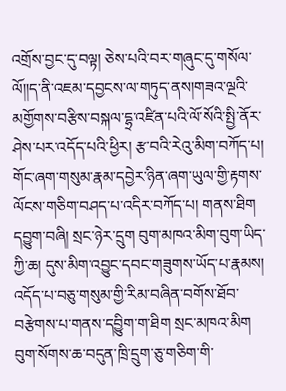འགྲོས་བྱང་དུ་བལྟ། ཅེས་པའི་བར་གཞུང་དུ་གསོལ་ལོ།།ད་ནི་འཇམ་དབྱངས་ལ་གཏུད་ནས།གཟའ་ལྔའི་མགྱོགས་བརྩིས་བསྐལ་དྷྲ་འཛིན་པའི་ལོ་སོའི་སྤྱི་ནོར་ཤེས་པར་འདོད་པའི་ཕྱིར། རྩ་བའི་རེའུ་མིག་བཀོད་པ། གོང་ཞག་གསུམ་རྣམ་དབྱེར་ཉིན་ཞག་ཡུལ་གྱི་རྟགས་ལོངས་གཅིག་བཤད་པ་འདིར་བཀོད་པ། གནས་ཐིག དབྱུག་བཞི། སྲང་ཉེར་དྲུག བུག་མཁའ་མིག་བུག་ཡིད་ཀྱི་ཆ། དུས་མིག་འབྱུང་དབང་གཟུགས་ཡོད་པ་རྣམས། འདོད་པ་བཅུ་གསུམ་གྱི་རིམ་བཞིན་བགོས་ཐོབ་བརྩེགས་པ་གནས་དབྱིུག་ག་ཐིག སྲང་མཁའ་མིག བུག་སོགས་ཆ་བདུན་ཁྲི་དྲུག་ཅུ་གཅིག་གི་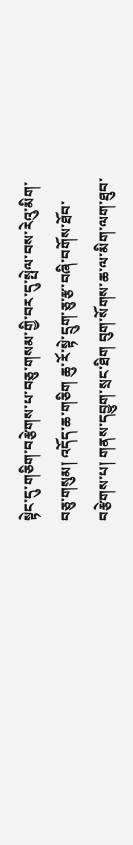སྟེང་དུ་གཅིག་བརྩེགས་པ་བཅུ་གསམ་གྱི་བར་དུ་སྤེལ་བས་རེའུ་མིག་བཅུ་གསུམ། འདོད་ཆ་གཅིག ཆུ་རོ་སྟེ་དྲུག་ཅུ་རྩ་བཞི་བགོས་ཐོབ་བརྩེགས་པ། གནས་དབྱུག་སྲང་ཐིག བུག་སོགས་ཆ་ལ་མིག་ལག་ཐུབ་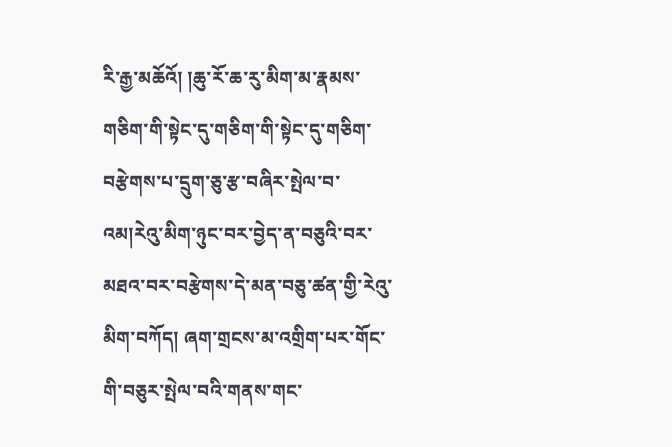རི་རྒྱ་མཆོའོ། །ཆུ་རོ་ཆ་རུ་མིག་མ་རྣམས་གཅིག་གི་སྟེང་དུ་གཅིག་གི་སྟེང་དུ་གཅིག་བརྩེགས་པ་དྲུག་ཅུ་རྩ་བཞིར་སྤེལ་བ་འམ།རེའུ་མིག་ཉུང་བར་བྱེད་ན་བཅུའི་བར་མཐའ་བར་བརྩེགས་དེ་མན་བཅུ་ཚན་གྱི་རེའུ་མིག་བཀོད། ཞག་གྲངས་མ་འགྲིག་པར་གོང་གི་བཅུར་སྤེལ་བའི་གནས་གང་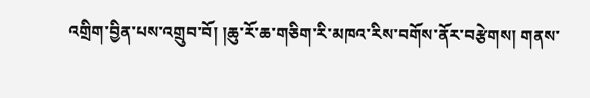འགྲིག་བྱིན་པས་འགྲུབ་བོ། །ཆུ་རོ་ཆ་གཅིག་རི་མཁའ་རིས་བགོས་ནོར་བརྩེགས། གནས་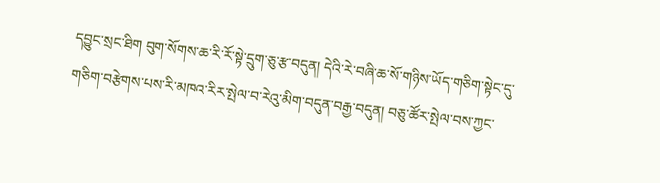དབྱུང་སྲང་ཐིག བུག་སོགས་ཆ་རི་རོ་སྟེ་དྲུག་ཅུ་རྩ་བདུན། དེའི་རེ་བཞི་ཆ་སོ་གཉིས་ཡོད་གཅིག་སྟེང་དུ་གཅིག་བརྩེགས་པས་རི་མཁའ་རིར་སྤེལ་བ་རེའུ་མིག་བདུན་བརྒྱ་བདུན། བཅུ་ཚོར་སྤེལ་བས་ཀྱང་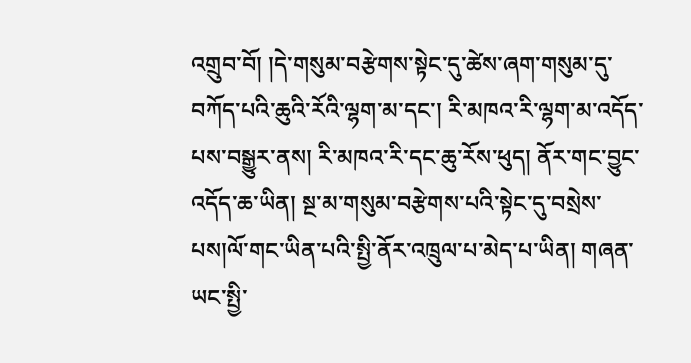འགྲུབ་བོ། །དེ་གསུམ་བརྩེགས་སྟེང་དུ་ཚེས་ཞག་གསུམ་དུ་བཀོད་པའི་ཆུའི་རོའི་ལྷག་མ་དང་། རི་མཁའ་རི་ལྷག་མ་འདོད་པས་བསྒྱུར་ནས། རི་མཁའ་རི་དང་ཆུ་རོས་ཕུད། ནོར་གང་བྱུང་འདོད་ཆ་ཡིན། སྔ་མ་གསུམ་བརྩེགས་པའི་སྟེང་དུ་བསྲེས་པས།ལོ་གང་ཡིན་པའི་སྤྱི་ནོར་འཁྲུལ་པ་མེད་པ་ཡིན། གཞན་ཡང་སྤྱི་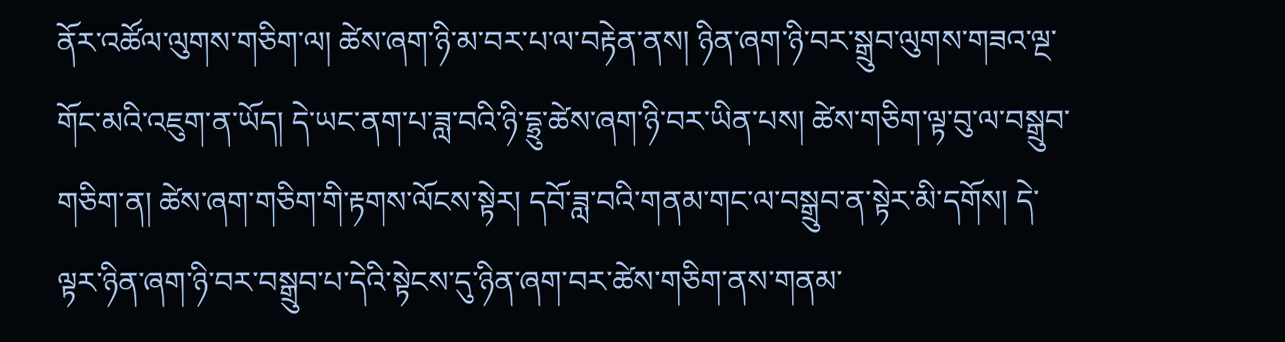ནོར་འཚོལ་ལུགས་གཅིག་ལ། ཚེས་ཞག་ཉི་མ་བར་པ་ལ་བརྟེན་ནས། ཉིན་ཞག་ཉི་བར་སྒྲུབ་ལུགས་གཟའ་ལྔ་གོང་མའི་འཇུག་ན་ཡོད། དེ་ཡང་ནག་པ་ཟླ་བའི་ཉི་དྷྲུ་ཚེས་ཞག་ཉི་བར་ཡིན་པས། ཚེས་གཅིག་ལྟ་བུ་ལ་བསྒྲུབ་གཅིག་ན། ཚེས་ཞག་གཅིག་གི་རྟགས་ལོངས་སྟེར། དབོ་ཟླ་བའི་གནམ་གང་ལ་བསྒྲུབ་ན་སྟེར་མི་དགོས། དེ་ལྟར་ཉིན་ཞག་ཉི་བར་བསྒྲུབ་པ་དེའི་སྟེངས་དུ་ཉིན་ཞག་བར་ཚེས་གཅིག་ནས་གནམ་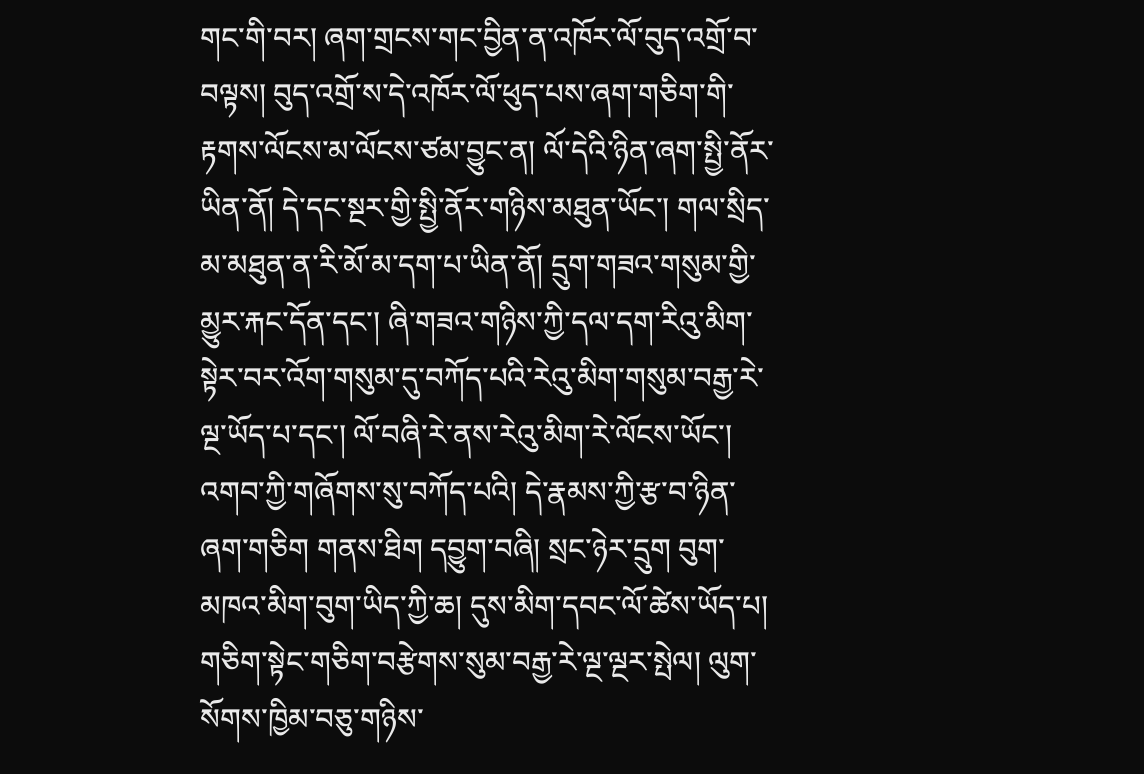གང་གི་བར། ཞག་གྲངས་གང་བྱིན་ན་འཁོར་ལོ་བུད་འགྲོ་བ་བལྟས། བུད་འགྲོ་ས་དེ་འཁོར་ལོ་ཕུད་པས་ཞག་གཅིག་གི་རྟགས་ལོངས་མ་ལོངས་ཙམ་བྱུང་ན། ལོ་དེའི་ཉིན་ཞག་སྤྱི་ནོར་ཡིན་ནོ། དེ་དང་སྔར་གྱི་སྤྱི་ནོར་གཉིས་མཐུན་ཡོང་། གལ་སྲིད་མ་མཐུན་ན་རི་མོ་མ་དག་པ་ཡིན་ནོ། དྲུག་གཟའ་གསུམ་གྱི་མྱུར་རྐང་དོན་དང་། ཞི་གཟའ་གཉིས་ཀྱི་དལ་དག་རིའུ་མིག་སྟེར་བར་འོག་གསུམ་དུ་བཀོད་པའི་རེའུ་མིག་གསུམ་བརྒྱ་རེ་ལྔ་ཡོད་པ་དང་། ལོ་བཞི་རེ་ནས་རེའུ་མིག་རེ་ལོངས་ཡོང་། འགབ་ཀྱི་གཞོགས་སུ་བཀོད་པའི། དེ་རྣམས་ཀྱི་རྩ་བ་ཉིན་ཞག་གཅིག གནས་ཐིག དབྱུག་བཞི། སྲང་ཉེར་དྲུག བུག་མཁའ་མིག་བུག་ཡིད་ཀྱི་ཆ། དུས་མིག་དབང་ལོ་ཚེས་ཡོད་པ། གཅིག་སྟེང་གཅིག་བརྩེགས་སུམ་བརྒྱ་རེ་ལྔ་ལྔར་སྤེལ། ལུག་སོགས་ཁྱིམ་བཅུ་གཉིས་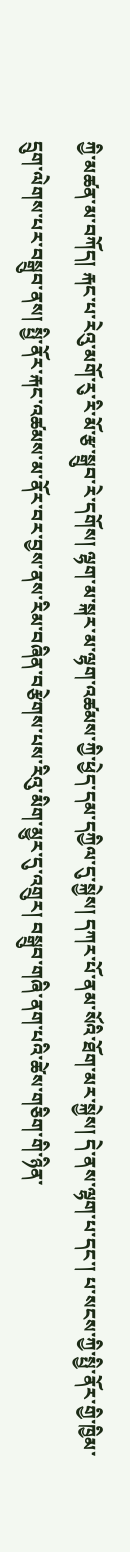ཀྱི་མཚན་མ་བཀོད། རྐང་པ་རེའུ་མགོ་རུ་རི་མོ་རྩ་སྒྲུབ་རེ་དགོས། ལྷག་མ་སྐར་མ་ལྷག་འཚམས་ཀྱི་ཕྱེད་དམ་དཀྱིལ་དུ་སྐྱེས། དཀར་པོ་ནམ་སོའི་ཐོག་མར་སྐྱེས། དེ་ནས་ལྷག་པ་དང་། པ་སངས་ཀྱི་སྤྱི་ནོར་གྱི་ཁྱིམ་དྲུག་ལེགས་པར་བསྒྲུབ་ནས། སྤྱི་ནོར་རྐང་འཚམས་མ་ནོར་བར་བྱས་ནས་རིམ་བཞིན་བརྩེགས་པས་རིའུ་མིག་མྱུར་དུ་འགྲུར། བསྒྲུབ་གཞི་ནག་པའི་ཚེས་གཅིག་གི་ཉིན་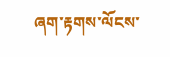ཞག་རྟགས་ལོངས་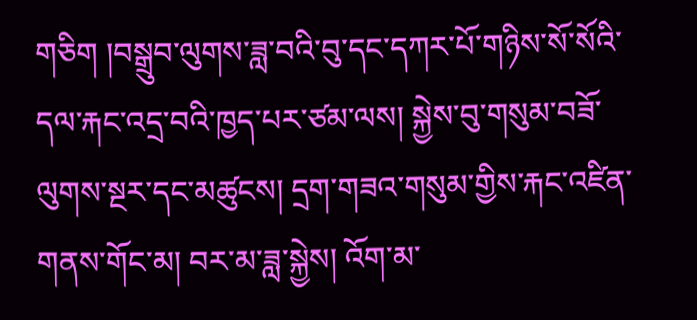གཅིག །བསྒྲུབ་ལུགས་ཟླ་བའི་བུ་དང་དཀར་པོ་གཉིས་སོ་སོའི་དལ་རྐང་འདྲ་བའི་ཁྱད་པར་ཙམ་ལས། སྐྱེས་བུ་གསུམ་བཟོ་ལུགས་སྔར་དང་མཚུངས། དྲག་གཟའ་གསུམ་གྱིས་རྐང་འཛིན་གནས་གོང་མ། བར་མ་ཟླ་སྐྱེས། འོག་མ་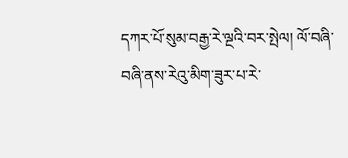དཀར་པོ་སུམ་བརྒྱ་རེ་ལྔའི་བར་སྤེལ། ལོ་བཞི་བཞི་ནས་རེའུ་མིག་ཟུར་པ་རེ་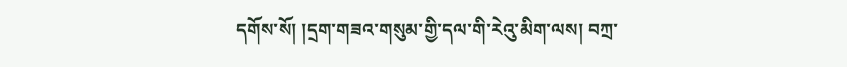དགོས་སོ། །དྲག་གཟའ་གསུམ་གྱི་དལ་གི་རེའུ་མིག་ལས། བཀྲ་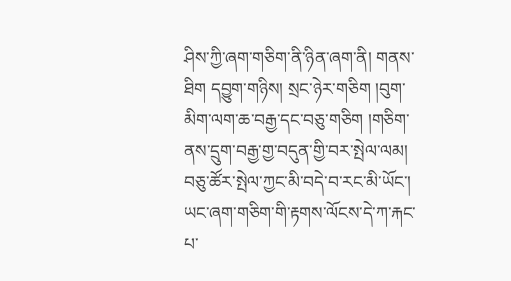ཤིས་ཀྱི་ཞག་གཅིག་ནི་ཉིན་ཞག་ནི། གནས་ཐིག དབྱུག་གཉིས། སྲང་ཉེར་གཅིག །བུག་མིག་ལག་ཆ་བརྒྱ་དང་བཅུ་གཅིག །གཅིག་ནས་དྲུག་བརྒྱ་གྱ་བདུན་གྱི་བར་སྤེལ་ལམ། བཅུ་ཚོར་སྤེལ་ཀྱང་མི་བདེ་བ་རང་མི་ཡོང་། ཡང་ཞག་གཅིག་གི་རྟགས་ལོངས་དེ་ཀ་རྐང་པ་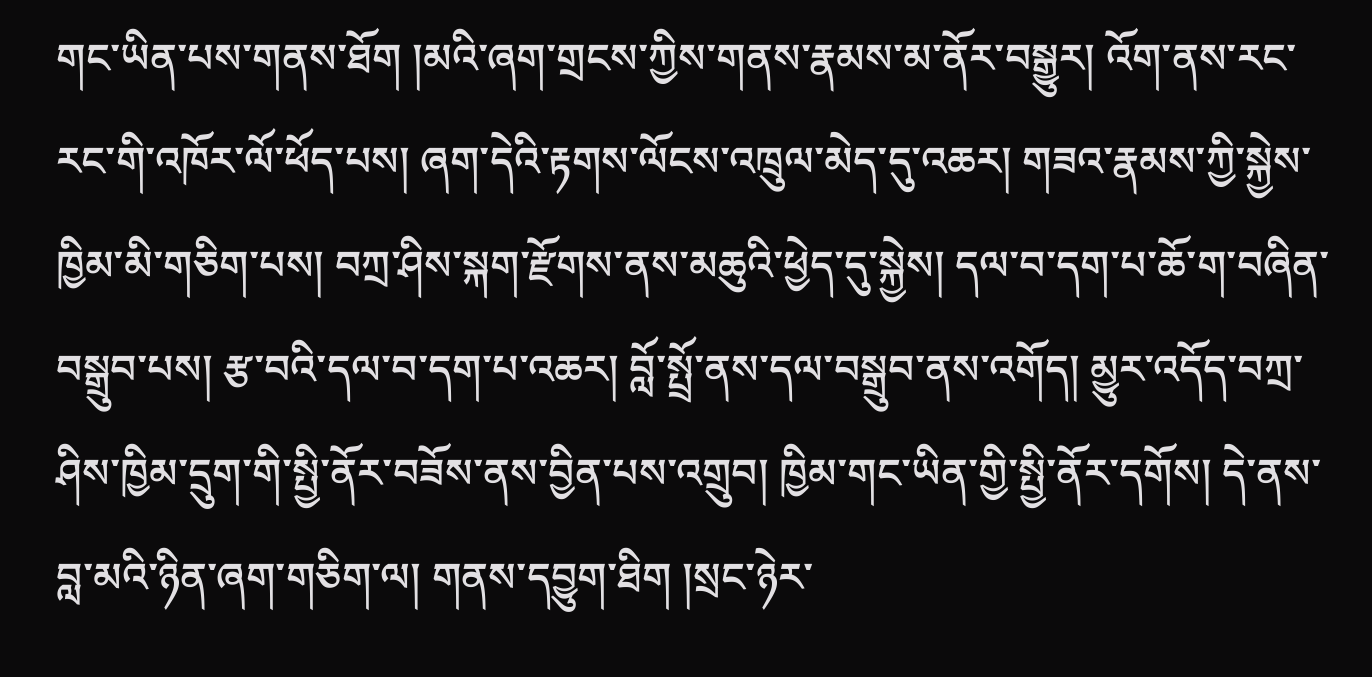གང་ཡིན་པས་གནས་ཐོག །མའི་ཞག་གྲངས་ཀྱིས་གནས་རྣམས་མ་ནོར་བསྒྱུར། འོག་ནས་རང་རང་གི་འཁོར་ལོ་ཕོད་པས། ཞག་དེའི་རྟགས་ལོངས་འཁྲུལ་མེད་དུ་འཆར། གཟའ་རྣམས་ཀྱི་སྐྱེས་ཁྱིམ་མི་གཅིག་པས། བཀྲ་ཤིས་སྐག་རྫོགས་ནས་མཆུའི་ཕྱེད་དུ་སྐྱེས། དལ་བ་དག་པ་ཆོ་ག་བཞིན་བསྒྲུབ་པས། རྩ་བའི་དལ་བ་དག་པ་འཆར། བློ་སྤྲོ་ནས་དལ་བསྒྲུབ་ནས་འགོད། མྱུར་འདོད་བཀྲ་ཤིས་ཁྱིམ་དྲུག་གི་སྤྱི་ནོར་བཟོས་ནས་བྱིན་པས་འགྲུབ། ཁྱིམ་གང་ཡིན་གྱི་སྤྱི་ནོར་དགོས། དེ་ནས་བླ་མའི་ཉིན་ཞག་གཅིག་ལ། གནས་དབྱུག་ཐིག །སྲང་ཉེར་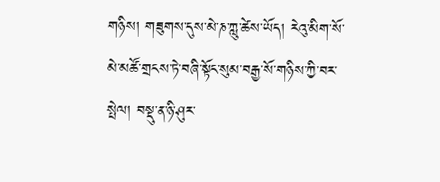གཉིས། གཟུགས་དུས་མེ་ཎ་ཀླུ་ཚེས་ཡོད། རེའུ་མིག་སོ་མེ་མཚོ་གྲངས་ཏེ་བཞི་སྟོང་སུམ་བརྒྱ་སོ་གཉིས་ཀྱི་བར་སྤེལ། བསྡུ་ན་ཉི་ཤུར་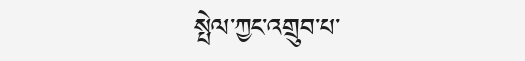སྤེལ་ཀྱང་འགྲུབ་པ་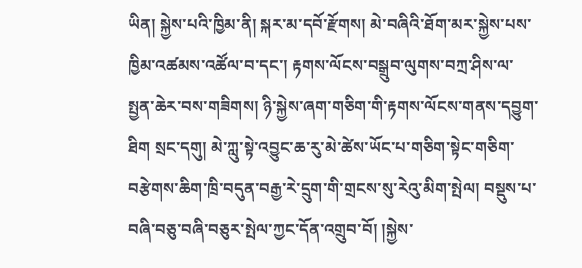ཡིན། སྐྱེས་པའི་ཁྱིམ་ནི། སྐར་མ་དབོ་རྫོགས། མེ་བཞིའི་ཐོག་མར་སྐྱེས་པས་ཁྱིམ་འཚམས་འཚོལ་བ་དང་། རྟགས་ལོངས་བསྒྲུབ་ལུགས་བཀྲ་ཤིས་ལ་སྤྱན་ཆེར་བས་གཟིགས། ཉི་སྐྱེས་ཞག་གཅིག་གི་རྟགས་ལོངས་གནས་དབྱུག་ཐིག སྲང་དགུ། མེ་ཀླུ་སྟེ་འབྱུང་ཆ་རུ་མེ་ཚེས་ཡོང་པ་གཅིག་སྟེང་གཅིག་བརྩེགས་ཆིག་ཁྲི་བདུན་བརྒྱ་རེ་དྲུག་གི་གྲངས་སུ་རེའུ་མིག་སྤེལ། བསྡུས་པ་བཞི་བཅུ་བཞི་བཅུར་སྤེལ་ཀྱང་དོན་འགྲུབ་བོ། །སྐྱེས་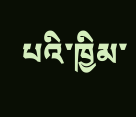པའི་ཁྱིམ་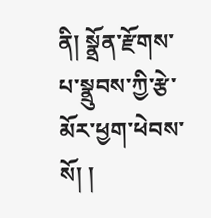ནི། སྣྲོན་རྫོགས་པ་སྣྲུབས་ཀྱི་རྩེ་མོར་ཕྱག་ཕེབས་སོ། །